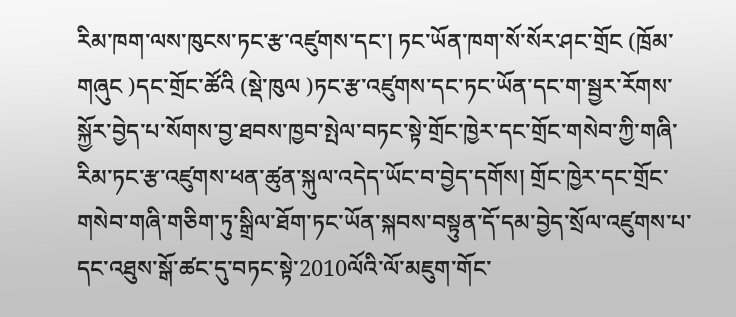རིམ་ཁག་ལས་ཁུངས་ཏང་རྩ་འཛུགས་དང་། ཏང་ཡོན་ཁག་སོ་སོར་ཤང་གྲོང (ཁྲོམ་གཞུང )དང་གྲོང་ཚོའི (སྡེ་ཁུལ )ཏང་རྩ་འཛུགས་དང་ཏང་ཡོན་དང་ག་སྦྱར་རོགས་སྐྱོར་བྱེད་པ་སོགས་བྱ་ཐབས་ཁྱབ་སྤེལ་བཏང་སྟེ་གྲོང་ཁྱེར་དང་གྲོང་གསེབ་ཀྱི་གཞི་རིམ་ཏང་རྩ་འཛུགས་ཕན་ཚུན་སྐུལ་འདེད་ཡོང་བ་བྱེད་དགོས། གྲོང་ཁྱེར་དང་གྲོང་གསེབ་གཞི་གཅིག་ཏུ་སྒྲིལ་ཐོག་ཏང་ཡོན་སྐབས་བསྟུན་དོ་དམ་བྱེད་སྲོལ་འཛུགས་པ་དང་འཐུས་སྒོ་ཚང་དུ་བཏང་སྟེ་2010ལོའི་ལོ་མཇུག་གོང་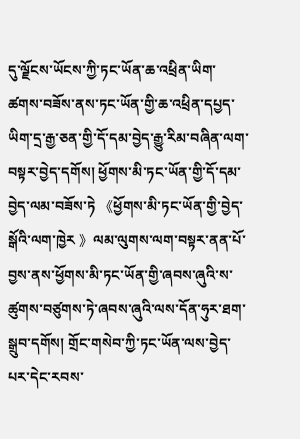དུ་ལྗོངས་ཡོངས་ཀྱི་ཏང་ཡོན་ཆ་འཕྲིན་ཡིག་ཚགས་བཟོས་ནས་ཏང་ཡོན་གྱི་ཆ་འཕྲིན་དཔྱད་ཡིག་དྲ་རྒྱ་ཅན་གྱི་དོ་དམ་བྱེད་རྒྱུ་རིམ་བཞིན་ལག་བསྟར་བྱེད་དགོས། ཕྱོགས་མི་ཏང་ཡོན་གྱི་དོ་དམ་བྱེད་ལམ་བཟོས་ཏེ 《ཕྱོགས་མི་ཏང་ཡོན་གྱི་བྱེད་སྒོའི་ལག་ཁྱེར 》ལམ་ལུགས་ལག་བསྟར་ནན་པོ་བྱས་ནས་ཕྱོགས་མི་ཏང་ཡོན་གྱི་ཞབས་ཞུའི་ས་ཚུགས་བཙུགས་ཏེ་ཞབས་ཞུའི་ལས་དོན་ཧུར་ཐག་སྒྲུབ་དགོས། གྲོང་གསེབ་ཀྱི་ཏང་ཡོན་ལས་བྱེད་པར་དེང་རབས་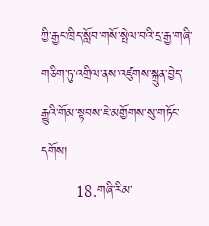ཀྱི་རྒྱང་ཁྲིད་སློབ་གསོ་སྤེལ་བའི་དྲ་རྒྱ་གཞི་གཅིག་ཏུ་འགྲིལ་ནས་འཛུགས་སྐྲུན་བྱེད་རྒྱུའི་གོམ་སྟབས་ཇེ་མགྱོགས་སུ་གཏོང་དགོས།
        18.གཞི་རིམ་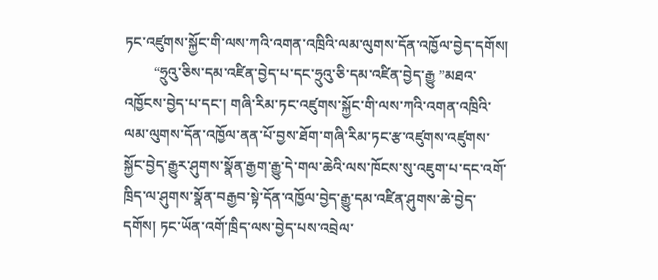ཏང་འཛུགས་སྐྱོང་གི་ལས་ཀའི་འགན་འཁྲིའི་ལམ་ལུགས་དོན་འཁྱོལ་བྱེད་དགོས།
        “ཧྲུའུ་ཅིས་དམ་འཛིན་བྱེད་པ་དང་ཧྲུའུ་ཅི་དམ་འཛིན་བྱེད་རྒྱུ ”མཐའ་འཁྱོངས་བྱེད་པ་དང་། གཞི་རིམ་ཏང་འཛུགས་སྐྱོང་གི་ལས་ཀའི་འགན་འཁྲིའི་ལམ་ལུགས་དོན་འཁྱོལ་ནན་པོ་བྱས་ཐོག་གཞི་རིམ་ཏང་རྩ་འཛུགས་འཛུགས་སྐྱོང་བྱེད་རྒྱུར་ཤུགས་སྣོན་རྒྱག་རྒྱུ་དེ་གལ་ཆེའི་ལས་ཁོངས་སུ་འཇུག་པ་དང་འགོ་ཁྲིད་ལ་ཤུགས་སྣོན་བརྒྱབ་སྟེ་དོན་འཁྱོལ་བྱེད་རྒྱུ་དམ་འཛིན་ཤུགས་ཆེ་བྱེད་དགོས། ཏང་ཡོན་འགོ་ཁྲིད་ལས་བྱེད་པས་འབྲེལ་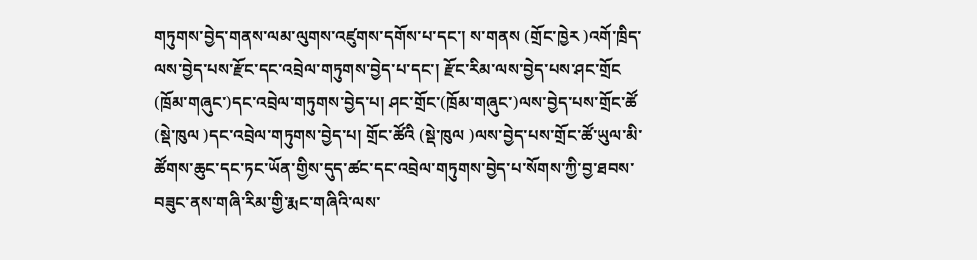གཏུགས་བྱེད་གནས་ལམ་ལུགས་འཛུགས་དགོས་པ་དང་། ས་གནས (གྲོང་ཁྱེར )འགོ་ཁྲིད་ལས་བྱེད་པས་རྫོང་དང་འབྲེལ་གཏུགས་བྱེད་པ་དང་། རྫོང་རིམ་ལས་བྱེད་པས་ཤང་གྲོང (ཁྲོམ་གཞུང་)དང་འབྲེལ་གཏུགས་བྱེད་པ། ཤང་གྲོང་(ཁྲོམ་གཞུང་)ལས་བྱེད་པས་གྲོང་ཚོ (སྡེ་ཁུལ )དང་འབྲེལ་གཏུགས་བྱེད་པ། གྲོང་ཚོའི (སྡེ་ཁུལ )ལས་བྱེད་པས་གྲོང་ཚོ་ཡུལ་མི་ཚོགས་ཆུང་དང་ཏང་ཡོན་གྱིས་དུད་ཚང་དང་འབྲེལ་གཏུགས་བྱེད་པ་སོགས་ཀྱི་བྱ་ཐབས་བཟུང་ནས་གཞི་རིམ་གྱི་རྨང་གཞིའི་ལས་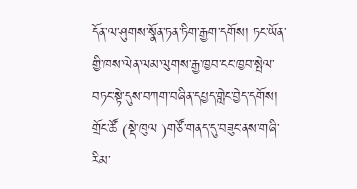དོན་ལ་ཤུགས་སྣོན་ཏན་ཏིག་རྒྱག་དགོས། ཏང་ཡོན་གྱི་ཁས་ལེན་ལམ་ལུགས་རྒྱ་ཁྱབ་ངང་ཁྱབ་སྤེལ་བཏང་སྟེ་དུས་བཀག་བཞིན་དཔྱད་གླེང་བྱེད་དགོས། གྲོང་ཚོ (སྡེ་ཁུལ )གཙོ་གནད་དུ་བཟུང་ནས་གཞི་རིམ་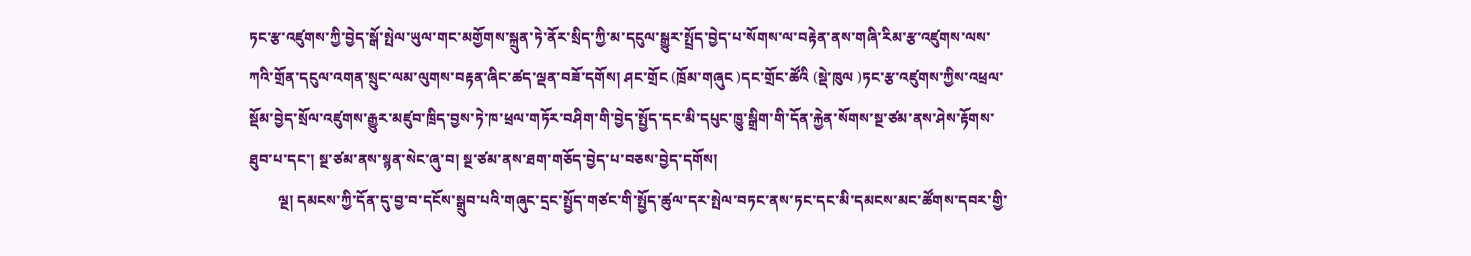ཏང་རྩ་འཛུགས་ཀྱི་བྱེད་སྒོ་སྤེལ་ཡུལ་གང་མགྱོགས་སྐྲུན་ཏེ་ནོར་སྲིད་ཀྱི་མ་དངུལ་སྒྱུར་སྤྲོད་བྱེད་པ་སོགས་ལ་བརྟེན་ནས་གཞི་རིམ་རྩ་འཛུགས་ལས་ཀའི་གྲོན་དངུལ་འགན་སྲུང་ལམ་ལུགས་བརྟན་ཞིང་ཚད་ལྡན་བཟོ་དགོས། ཤང་གྲོང (ཁྲོམ་གཞུང )དང་གྲོང་ཚོའི (སྡེ་ཁུལ )ཏང་རྩ་འཛུགས་ཀྱིས་འཕྲལ་སྡོམ་བྱེད་སྲོལ་འཛུགས་རྒྱུར་མཛུབ་ཁྲིད་བྱས་ཏེ་ཁ་ཕྲལ་གཏོར་བཤིག་གི་བྱེད་སྤྱོད་དང་མི་དཔུང་ཁྱུ་སྒྲིག་གི་དོན་རྐྱེན་སོགས་སྔ་ཙམ་ནས་ཤེས་རྟོགས་ཐུབ་པ་དང་། སྔ་ཙམ་ནས་སྙན་སེང་ཞུ་བ། སྔ་ཙམ་ནས་ཐག་གཅོད་བྱེད་པ་བཅས་བྱེད་དགོས།
        ལྔ། དམངས་ཀྱི་དོན་དུ་བྱ་བ་དངོས་སྒྲུབ་པའི་གཞུང་དྲང་སྤྱོད་གཙང་གི་སྤྱོད་ཚུལ་དར་སྤེལ་བཏང་ནས་ཏང་དང་མི་དམངས་མང་ཚོགས་དབར་གྱི་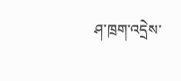ཤ་ཁྲག་འདྲེས་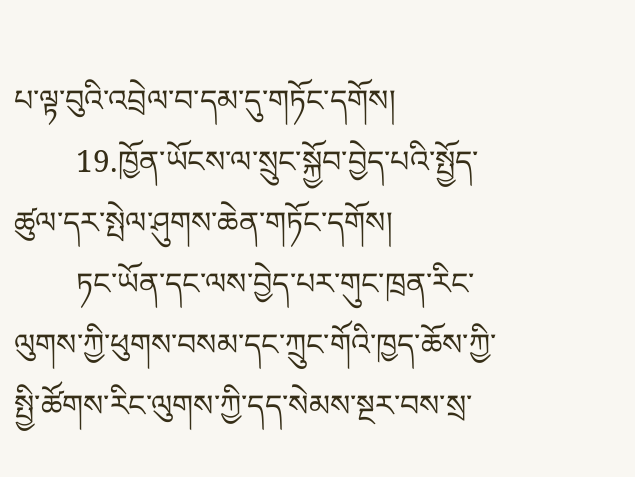པ་ལྟ་བུའི་འབྲེལ་བ་དམ་དུ་གཏོང་དགོས།
        19.ཁྱོན་ཡོངས་ལ་སྲུང་སྐྱོབ་བྱེད་པའི་སྤྱོད་ཚུལ་དར་སྤེལ་ཤུགས་ཆེན་གཏོང་དགོས།
        ཏང་ཡོན་དང་ལས་བྱེད་པར་གུང་ཁྲན་རིང་ལུགས་ཀྱི་ཕུགས་བསམ་དང་ཀྲུང་གོའི་ཁྱད་ཆོས་ཀྱི་སྤྱི་ཚོགས་རིང་ལུགས་ཀྱི་དད་སེམས་སྔར་བས་སྲ་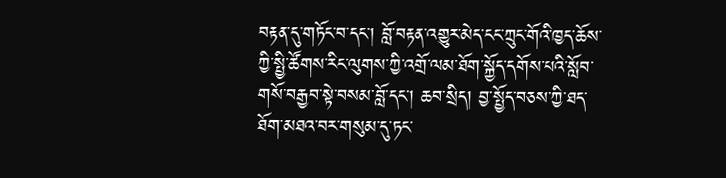བརྟན་དུ་གཏོང་བ་དང་། བློ་བརྟན་འགྱུར་མེད་ངང་ཀྲུང་གོའི་ཁྱད་ཆོས་ཀྱི་སྤྱི་ཚོགས་རིང་ལུགས་ཀྱི་འགྲོ་ལམ་ཐོག་སྐྱོད་དགོས་པའི་སློབ་གསོ་བརྒྱབ་སྟེ་བསམ་བློ་དང་། ཆབ་སྲིད། བྱ་སྤྱོད་བཅས་ཀྱི་ཐད་ཐོག་མཐའ་བར་གསུམ་དུ་ཏང་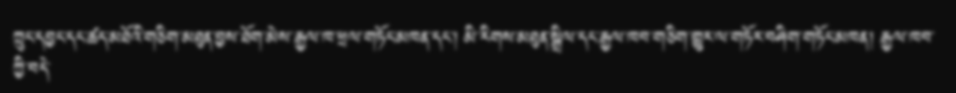ཀྲུང་དབྱང་དང་ཚད་མཐོའི་གཅིག་མཐུན་བྱས་ཐོག་མེས་རྒྱལ་ཁ་ཕྲལ་གཏོང་མཁན་དང་། མི་རིགས་མཐུན་སྒྲིལ་དང་རྒྱལ་ཁབ་གཅིག་གྱུར་ལ་གཏོར་བཤིག་གཏོང་མཁན། རྒྱལ་ཁབ་ཀྱི་བདེ་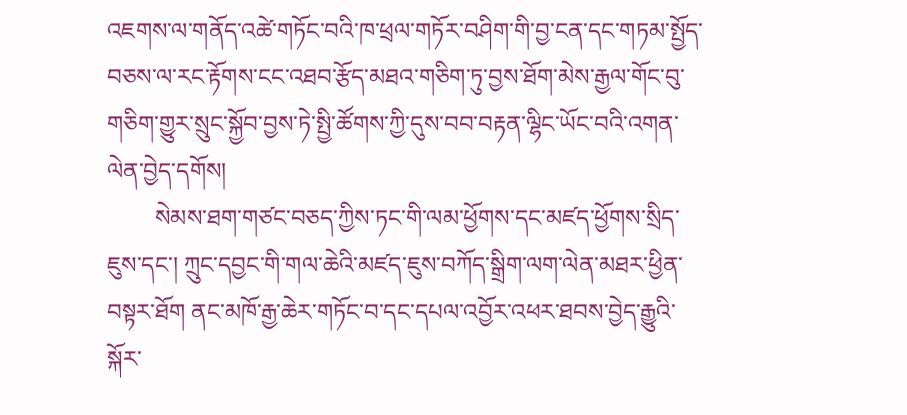འཇགས་ལ་གནོད་འཚེ་གཏོང་བའི་ཁ་ཕྲལ་གཏོར་བཤིག་གི་བྱ་ངན་དང་གཏམ་སྤྱོད་བཅས་ལ་རང་རྟོགས་ངང་འཐབ་རྩོད་མཐའ་གཅིག་ཏུ་བྱས་ཐོག་མེས་རྒྱལ་གོང་བུ་གཅིག་གྱུར་སྲུང་སྐྱོབ་བྱས་ཏེ་སྤྱི་ཚོགས་ཀྱི་དུས་བབ་བརྟན་ལྷིང་ཡོང་བའི་འགན་ལེན་བྱེད་དགོས།
        སེམས་ཐག་གཙང་བཅད་ཀྱིས་ཏང་གི་ལམ་ཕྱོགས་དང་མཛད་ཕྱོགས་སྲིད་ཇུས་དང་། ཀྲུང་དབྱང་གི་གལ་ཆེའི་མཛད་ཇུས་བཀོད་སྒྲིག་ལག་ལེན་མཐར་ཕྱིན་བསྟར་ཐོག ནང་མཁོ་རྒྱ་ཆེར་གཏོང་བ་དང་དཔལ་འབྱོར་འཕར་ཐབས་བྱེད་རྒྱུའི་སྐོར་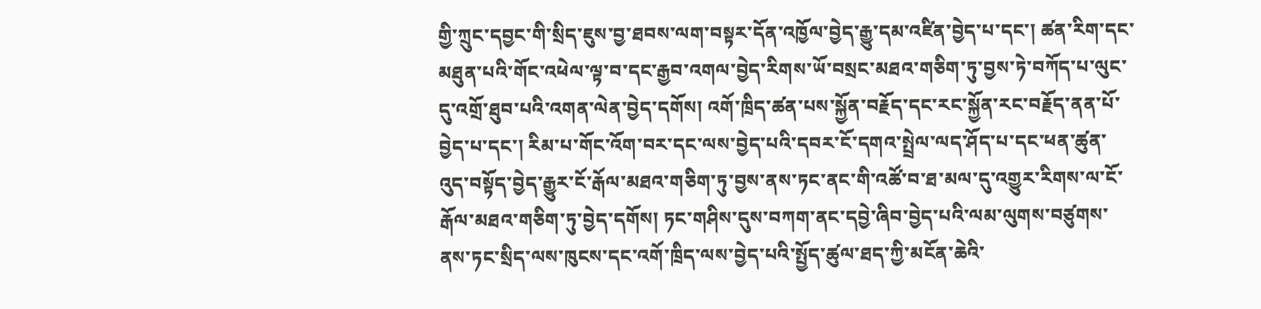གྱི་ཀྲུང་དབྱང་གི་སྲིད་ཇུས་བྱ་ཐབས་ལག་བསྟར་དོན་འཁྱོལ་བྱེད་རྒྱུ་དམ་འཛིན་བྱེད་པ་དང་། ཚན་རིག་དང་མཐུན་པའི་གོང་འཕེལ་ལྟ་བ་དང་རྒྱབ་འགལ་བྱེད་རིགས་ཡོ་བསྲང་མཐའ་གཅིག་ཏུ་བྱས་ཏེ་བཀོད་པ་ལུང་དུ་འགྲོ་ཐུབ་པའི་འགན་ལེན་བྱེད་དགོས། འགོ་ཁྲིད་ཚན་པས་སྐྱོན་བརྗོད་དང་རང་སྐྱོན་རང་བརྗོད་ནན་པོ་བྱེད་པ་དང་། རིམ་པ་གོང་འོག་བར་དང་ལས་བྱེད་པའི་དབར་ངོ་དགའ་སྤྲེལ་ལད་ཤོད་པ་དང་ཕན་ཚུན་འུད་བསྟོད་བྱེད་རྒྱུར་ངོ་རྒོལ་མཐའ་གཅིག་ཏུ་བྱས་ནས་ཏང་ནང་གི་འཚོ་བ་ཐ་མལ་དུ་འགྱུར་རིགས་ལ་ངོ་རྒོལ་མཐའ་གཅིག་ཏུ་བྱེད་དགོས། ཏང་གཤིས་དུས་བཀག་ནང་དབྱེ་ཞིབ་བྱེད་པའི་ལམ་ལུགས་བཙུགས་ནས་ཏང་སྲིད་ལས་ཁུངས་དང་འགོ་ཁྲིད་ལས་བྱེད་པའི་སྤྱོད་ཚུལ་ཐད་ཀྱི་མངོན་ཆེའི་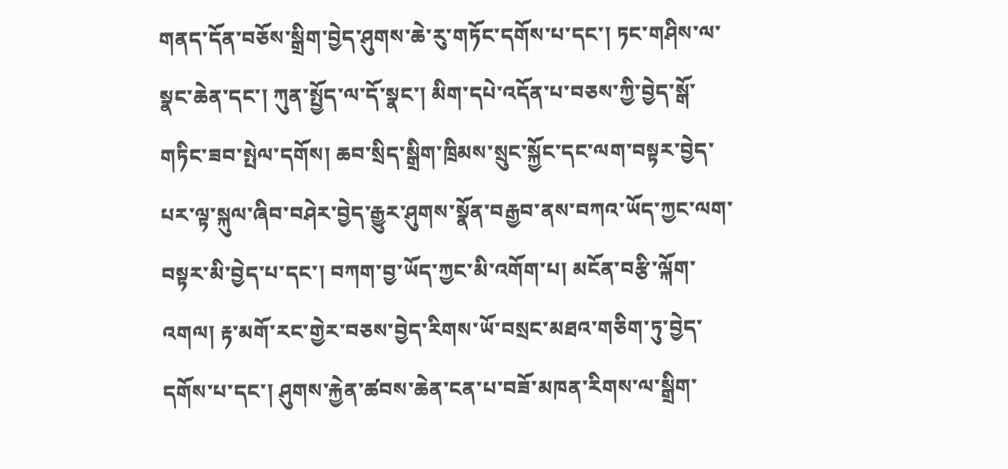གནད་དོན་བཅོས་སྒྲིག་བྱེད་ཤུགས་ཆེ་རུ་གཏོང་དགོས་པ་དང་། ཏང་གཤིས་ལ་སྣང་ཆེན་དང་། ཀུན་སྤྱོད་ལ་དོ་སྣང་། མིག་དཔེ་འདོན་པ་བཅས་ཀྱི་བྱེད་སྒོ་གཏིང་ཟབ་སྤེལ་དགོས། ཆབ་སྲིད་སྒྲིག་ཁྲིམས་སྲུང་སྐྱོང་དང་ལག་བསྟར་བྱེད་པར་ལྟ་སྐུལ་ཞིབ་བཤེར་བྱེད་རྒྱུར་ཤུགས་སྣོན་བརྒྱབ་ནས་བཀའ་ཡོད་ཀྱང་ལག་བསྟར་མི་བྱེད་པ་དང་། བཀག་བྱ་ཡོད་ཀྱང་མི་འགོག་པ། མངོན་བརྩི་ལྐོག་འགལ། རྟ་མགོ་རང་གྱེར་བཅས་བྱེད་རིགས་ཡོ་བསྲང་མཐའ་གཅིག་ཏུ་བྱེད་དགོས་པ་དང་། ཤུགས་རྐྱེན་ཚབས་ཆེན་ངན་པ་བཟོ་མཁན་རིགས་ལ་སྒྲིག་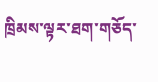ཁྲིམས་ལྟར་ཐག་གཅོད་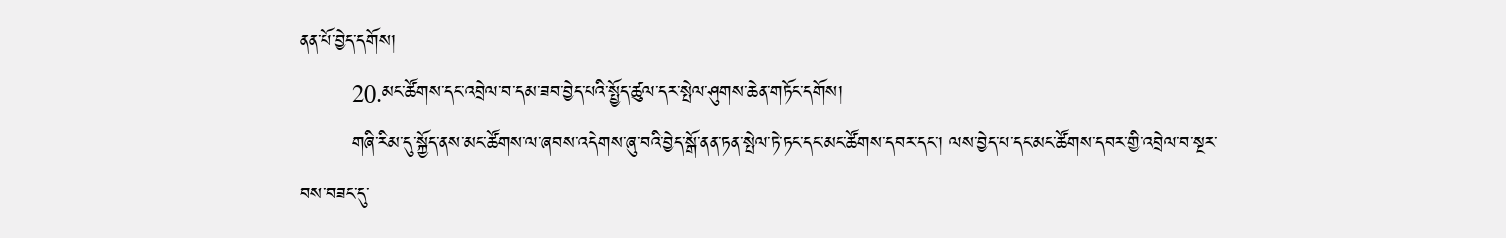ནན་པོ་བྱེད་དགོས།
        20.མང་ཚོགས་དང་འབྲེལ་བ་དམ་ཟབ་བྱེད་པའི་སྤྱོད་ཚུལ་དར་སྤེལ་ཤུགས་ཆེན་གཏོང་དགོས།
        གཞི་རིམ་དུ་སྐྱོད་ནས་མང་ཚོགས་ལ་ཞབས་འདེགས་ཞུ་བའི་བྱེད་སྒོ་ནན་ཏན་སྤེལ་ཏེ་ཏང་དང་མང་ཚོགས་དབར་དང་། ལས་བྱེད་པ་དང་མང་ཚོགས་དབར་གྱི་འབྲེལ་བ་སྔར་བས་བཟང་དུ་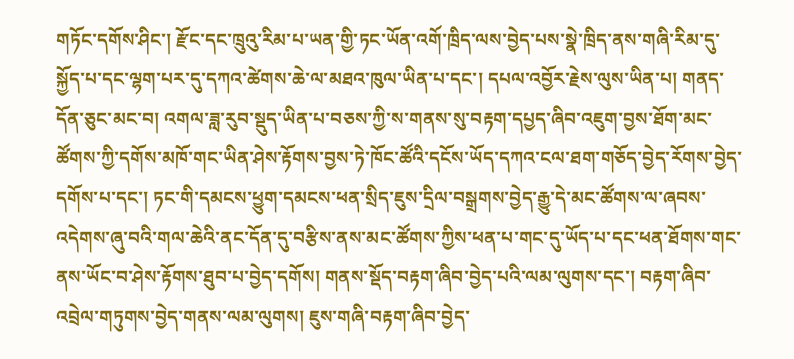གཏོང་དགོས་ཤིང་། རྫོང་དང་ཁྲུའུ་རིམ་པ་ཡན་གྱི་ཏང་ཡོན་འགོ་ཁྲིད་ལས་བྱེད་པས་སྣེ་ཁྲིད་ནས་གཞི་རིམ་དུ་སྐྱོད་པ་དང་ལྷག་པར་དུ་དཀའ་ཚེགས་ཆེ་ལ་མཐའ་ཁུལ་ཡིན་པ་དང་། དཔལ་འབྱོར་རྗེས་ལུས་ཡིན་པ། གནད་དོན་ཅུང་མང་བ། འགལ་ཟླ་རུབ་སྡུད་ཡིན་པ་བཅས་ཀྱི་ས་གནས་སུ་བརྟག་དཔྱད་ཞིབ་འཇུག་བྱས་ཐོག་མང་ཚོགས་ཀྱི་དགོས་མཁོ་གང་ཡིན་ཤེས་རྟོགས་བྱས་ཏེ་ཁོང་ཚོའི་དངོས་ཡོད་དཀའ་ངལ་ཐག་གཅོད་བྱེད་རོགས་བྱེད་དགོས་པ་དང་། ཏང་གི་དམངས་ཕྱུག་དམངས་ཕན་སྲིད་ཇུས་དྲིལ་བསྒྲགས་བྱེད་རྒྱུ་དེ་མང་ཚོགས་ལ་ཞབས་འདེགས་ཞུ་བའི་གལ་ཆེའི་ནང་དོན་དུ་བརྩིས་ནས་མང་ཚོགས་ཀྱིས་ཕན་པ་གང་དུ་ཡོད་པ་དང་ཕན་ཐོགས་གང་ནས་ཡོང་བ་ཤེས་རྟོགས་ཐུབ་པ་བྱེད་དགོས། གནས་སྡོད་བརྟག་ཞིབ་བྱེད་པའི་ལམ་ལུགས་དང་། བརྟག་ཞིབ་འབྲེལ་གཏུགས་བྱེད་གནས་ལམ་ལུགས། ཇུས་གཞི་བརྟག་ཞིབ་བྱེད་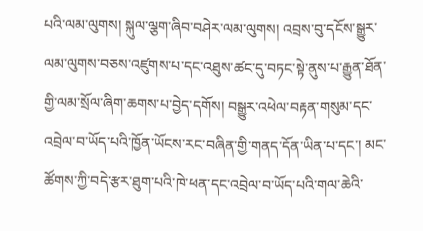པའི་ལམ་ལུགས། སྐུལ་ལྕག་ཞིབ་བཤེར་ལམ་ལུགས། འབྲས་བུ་དངོས་སྒྱུར་ལམ་ལུགས་བཅས་འཛུགས་པ་དང་འཐུས་ཚང་དུ་བཏང་སྟེ་ནུས་པ་རྒྱུན་ཐོན་གྱི་ལམ་སྲོལ་ཞིག་ཆགས་པ་བྱེད་དགོས། བསྒྱུར་འཕེལ་བརྟན་གསུམ་དང་འབྲེལ་བ་ཡོད་པའི་ཁྱོན་ཡོངས་རང་བཞིན་གྱི་གནད་དོན་ཡིན་པ་དང་། མང་ཚོགས་ཀྱི་བདེ་རྩར་ཐུག་པའི་ཁེ་ཕན་དང་འབྲེལ་བ་ཡོད་པའི་གལ་ཆེའི་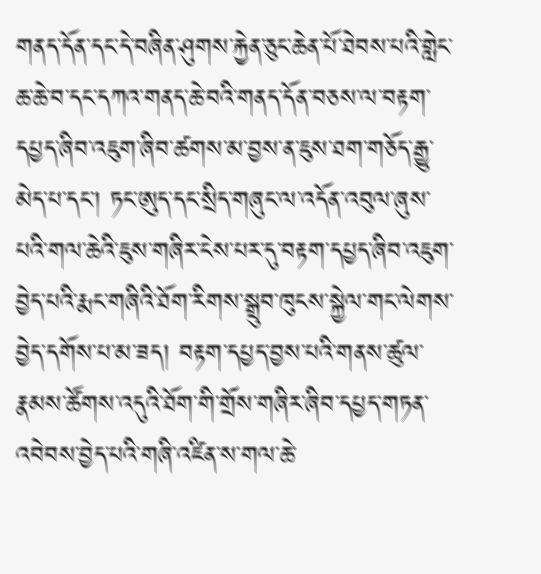གནད་དོན་དང་དེ་བཞིན་ཤུགས་རྐྱེན་ཅུང་ཆེན་པོ་ཐེབས་པའི་གླེང་ཆ་ཆེ་བ་དང་དཀའ་གནད་ཆེ་བའི་གནད་དོན་བཅས་ལ་བརྟག་དཔྱད་ཞིབ་འཇུག་ཞིབ་ཚགས་མ་བྱས་ན་ཇུས་ཐག་གཅོད་རྒྱུ་མེད་པ་དང་། ཏང་ཨུད་དང་སྲིད་གཞུང་ལ་འདོན་འབུལ་ཞུས་པའི་གལ་ཆེའི་ཇུས་གཞིར་ངེས་པར་དུ་བརྟག་དཔྱད་ཞིབ་འཇུག་བྱེད་པའི་རྨང་གཞིའི་ཐོག་རིགས་སྒྲུབ་ཁུངས་སྐྱེལ་གང་ལེགས་བྱེད་དགོས་པ་མ་ཟད། བརྟག་དཔྱད་བྱས་པའི་གནས་ཚུལ་རྣམས་ཚོགས་འདུའི་ཐོག་གི་གྲོས་གཞིར་ཞིབ་དཔྱད་གཏན་འབེབས་བྱེད་པའི་གཞི་འཛིན་ས་གལ་ཆེ་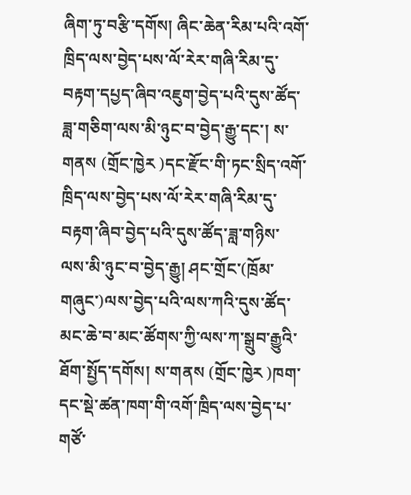ཞིག་ཏུ་བརྩི་དགོས། ཞིང་ཆེན་རིམ་པའི་འགོ་ཁྲིད་ལས་བྱེད་པས་ལོ་རེར་གཞི་རིམ་དུ་བརྟག་དཔྱད་ཞིབ་འཇུག་བྱེད་པའི་དུས་ཚོད་ཟླ་གཅིག་ལས་མི་ཉུང་བ་བྱེད་རྒྱུ་དང་། ས་གནས (གྲོང་ཁྱེར )དང་རྫོང་གི་ཏང་སྲིད་འགོ་ཁྲིད་ལས་བྱེད་པས་ལོ་རེར་གཞི་རིམ་དུ་བརྟག་ཞིབ་བྱེད་པའི་དུས་ཚོད་ཟླ་གཉིས་ལས་མི་ཉུང་བ་བྱེད་རྒྱུ། ཤང་གྲོང་(ཁྲོམ་གཞུང་)ལས་བྱེད་པའི་ལས་ཀའི་དུས་ཚོད་མང་ཆེ་བ་མང་ཚོགས་ཀྱི་ལས་ཀ་སྒྲུབ་རྒྱུའི་ཐོག་སྤྱོད་དགོས། ས་གནས (གྲོང་ཁྱེར )ཁག་དང་སྡེ་ཚན་ཁག་གི་འགོ་ཁྲིད་ལས་བྱེད་པ་གཙོ་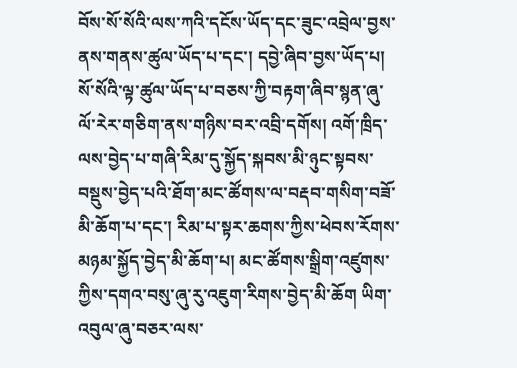བོས་སོ་སོའི་ལས་ཀའི་དངོས་ཡོད་དང་ཟུང་འབྲེལ་བྱས་ནས་གནས་ཚུལ་ཡོད་པ་དང་། དབྱེ་ཞིབ་བྱས་ཡོད་པ། སོ་སོའི་ལྟ་ཚུལ་ཡོད་པ་བཅས་ཀྱི་བརྟག་ཞིབ་སྙན་ཞུ་ལོ་རེར་གཅིག་ནས་གཉིས་བར་འབྲི་དགོས། འགོ་ཁྲིད་ལས་བྱེད་པ་གཞི་རིམ་དུ་སྐྱོད་སྐབས་མི་ཉུང་སྟབས་བསྡུས་བྱེད་པའི་ཐོག་མང་ཚོགས་ལ་བརྡབ་གསིག་བཟོ་མི་ཆོག་པ་དང་། རིམ་པ་སྟར་ཆགས་ཀྱིས་ཕེབས་རོགས་མཉམ་སྐྱོད་བྱེད་མི་ཆོག་པ། མང་ཚོགས་སྒྲིག་འཛུགས་ཀྱིས་དགའ་བསུ་ཞུ་རུ་འཇུག་རིགས་བྱེད་མི་ཆོག ཡིག་འབུལ་ཞུ་བཅར་ལས་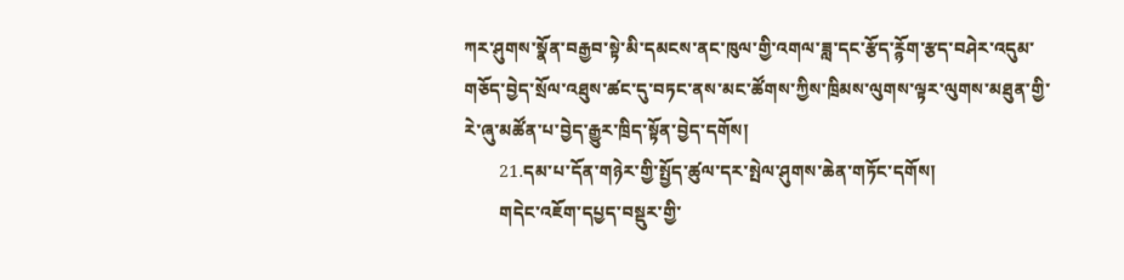ཀར་ཤུགས་སྣོན་བརྒྱབ་སྟེ་མི་དམངས་ནང་ཁུལ་གྱི་འགལ་ཟླ་དང་རྩོད་ཪྙོག་རྩད་བཤེར་འདུམ་གཅོད་བྱེད་སྲོལ་འཐུས་ཚང་དུ་བཏང་ནས་མང་ཚོགས་ཀྱིས་ཁྲིམས་ལུགས་ལྟར་ལུགས་མཐུན་གྱི་རེ་ཞུ་མཚོན་པ་བྱེད་རྒྱུར་ཁྲིད་སྟོན་བྱེད་དགོས།
        21.དམ་པ་དོན་གཉེར་གྱི་སྤྱོད་ཚུལ་དར་སྤེལ་ཤུགས་ཆེན་གཏོང་དགོས།
        གདེང་འཇོག་དཔྱད་བསྡུར་གྱི་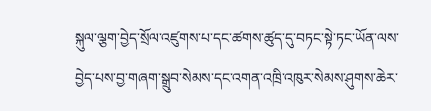སྐུལ་ལྕག་བྱེད་སྲོལ་འཛུགས་པ་དང་ཚགས་ཚུད་དུ་བཏང་སྟེ་ཏང་ཡོན་ལས་བྱེད་པས་བྱ་གཞག་སྒྲུབ་སེམས་དང་འགན་འཁྲི་འཁུར་སེམས་ཤུགས་ཆེར་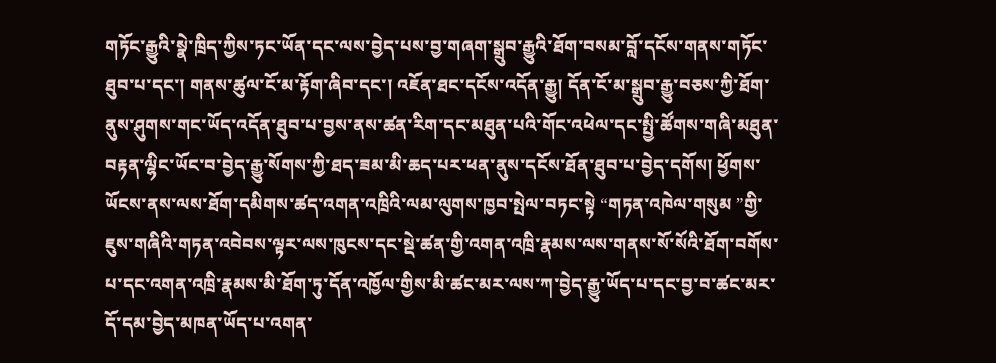གཏོང་རྒྱུའི་སྣེ་ཁྲིད་ཀྱིས་ཏང་ཡོན་དང་ལས་བྱེད་པས་བྱ་གཞག་སྒྲུབ་རྒྱུའི་ཐོག་བསམ་བློ་དངོས་གནས་གཏོང་ཐུབ་པ་དང་། གནས་ཚུལ་ངོ་མ་རྟོག་ཞིབ་དང་། འཇོན་ཐང་དངོས་འདོན་རྒྱུ། དོན་ངོ་མ་སྒྲུབ་རྒྱུ་བཅས་ཀྱི་ཐོག་ནུས་ཤུགས་གང་ཡོད་འདོན་ཐུབ་པ་བྱས་ནས་ཚན་རིག་དང་མཐུན་པའི་གོང་འཕེལ་དང་སྤྱི་ཚོགས་གཞི་མཐུན་བརྟན་ལྷིང་ཡོང་བ་བྱེད་རྒྱུ་སོགས་ཀྱི་ཐད་ཟམ་མི་ཆད་པར་ཕན་ནུས་དངོས་ཐོན་ཐུབ་པ་བྱེད་དགོས། ཕྱོགས་ཡོངས་ནས་ལས་ཐོག་དམིགས་ཚད་འགན་འཁྲིའི་ལམ་ལུགས་ཁྱབ་སྤེལ་བཏང་སྟེ “གཏན་འཁེལ་གསུམ ”གྱི་ཇུས་གཞིའི་གཏན་འབེབས་ལྟར་ལས་ཁུངས་དང་སྡེ་ཚན་གྱི་འགན་འཁྲི་རྣམས་ལས་གནས་སོ་སོའི་ཐོག་བགོས་པ་དང་འགན་འཁྲི་རྣམས་མི་ཐོག་ཏུ་དོན་འཁྱོལ་གྱིས་མི་ཚང་མར་ལས་ཀ་བྱེད་རྒྱུ་ཡོད་པ་དང་བྱ་བ་ཚང་མར་དོ་དམ་བྱེད་མཁན་ཡོད་པ་འགན་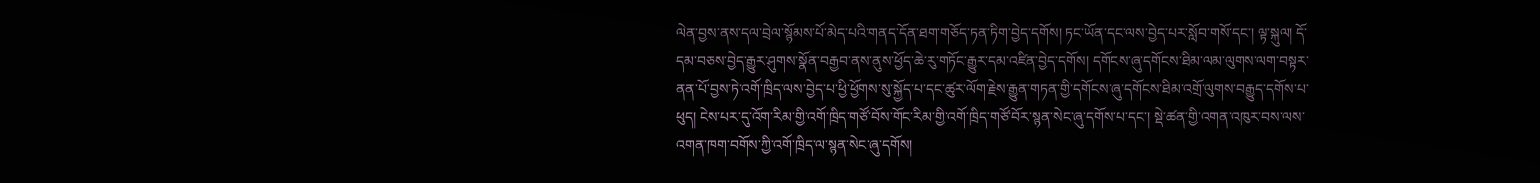ལེན་བྱས་ནས་དལ་བྲེལ་སྙོམས་པོ་མེད་པའི་གནད་དོན་ཐག་གཅོད་ཏན་ཏིག་བྱེད་དགོས། ཏང་ཡོན་དང་ལས་བྱེད་པར་སློབ་གསོ་དང་། ལྟ་སྐུལ། དོ་དམ་བཅས་བྱེད་རྒྱུར་ཤུགས་སྣོན་བརྒྱབ་ནས་ནུས་ཕྱོད་ཆེ་རུ་གཏོང་རྒྱུར་དམ་འཛིན་བྱེད་དགོས། དགོངས་ཞུ་དགོངས་ཐིམ་ལམ་ལུགས་ལག་བསྟར་ནན་པོ་བྱས་ཏེ་འགོ་ཁྲིད་ལས་བྱེད་པ་ཕྱི་ཕྱོགས་སུ་སྐྱོད་པ་དང་ཚུར་ལོག་རྗེས་རྒྱུན་གཏན་གྱི་དགོངས་ཞུ་དགོངས་ཐིམ་འགྲོ་ལུགས་བརྒྱུད་དགོས་པ་ཕུད། ངེས་པར་དུ་འོག་རིམ་གྱི་འགོ་ཁྲིད་གཙོ་བོས་གོང་རིམ་གྱི་འགོ་ཁྲིད་གཙོ་བོར་སྙན་སེང་ཞུ་དགོས་པ་དང་། སྡེ་ཚན་གྱི་འགན་འཁུར་བས་ལས་འགན་ཁག་བགོས་ཀྱི་འགོ་ཁྲིད་ལ་སྙན་སེང་ཞུ་དགོས།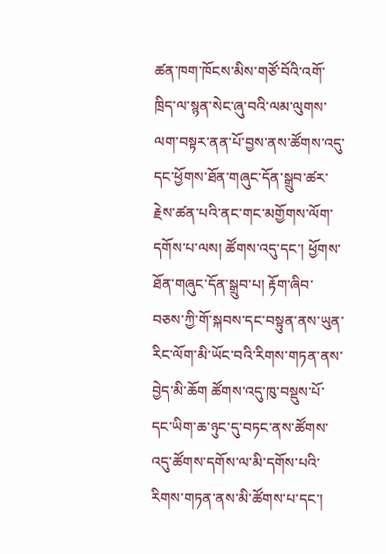ཚན་ཁག་ཁོངས་མིས་གཙོ་བོའི་འགོ་ཁྲིད་ལ་སྙན་སེང་ཞུ་བའི་ལམ་ལུགས་ལག་བསྟར་ནན་པོ་བྱས་ནས་ཚོགས་འདུ་དང་ཕྱོགས་ཐོན་གཞུང་དོན་སྒྲུབ་ཚར་རྗེས་ཚན་པའི་ནང་གང་མགྱོགས་ལོག་དགོས་པ་ལས། ཚོགས་འདུ་དང་། ཕྱོགས་ཐོན་གཞུང་དོན་སྒྲུབ་པ། རྟོག་ཞིབ་བཅས་ཀྱི་གོ་སྐབས་དང་བསྟུན་ནས་ཡུན་རིང་ལོག་མི་ཡོང་བའི་རིགས་གཏན་ནས་བྱེད་མི་ཆོག ཚོགས་འདུ་ཁུ་བསྡུས་པོ་དང་ཡིག་ཆ་ཉུང་དུ་བཏང་ནས་ཚོགས་འདུ་ཚོགས་དགོས་ལ་མི་དགོས་པའི་རིགས་གཏན་ནས་མི་ཚོགས་པ་དང་།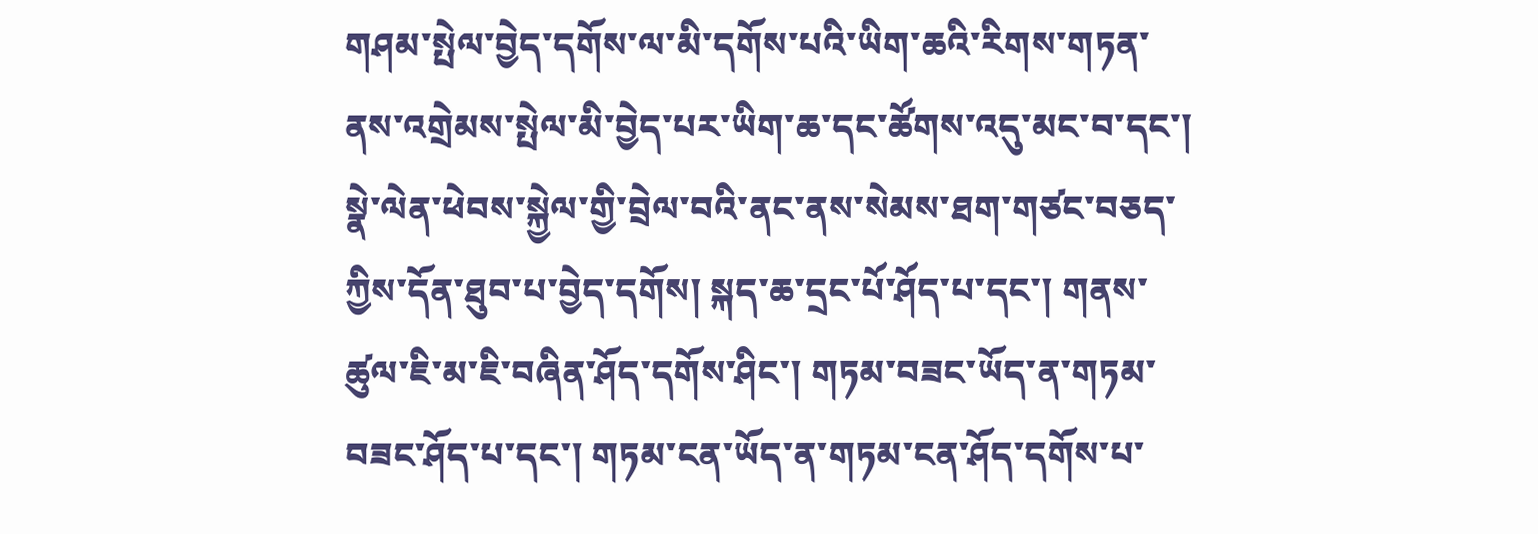གཤམ་སྤེལ་བྱེད་དགོས་ལ་མི་དགོས་པའི་ཡིག་ཆའི་རིགས་གཏན་ནས་འགྲེམས་སྤེལ་མི་བྱེད་པར་ཡིག་ཆ་དང་ཚོགས་འདུ་མང་བ་དང་། སྣེ་ལེན་ཕེབས་སྐྱེལ་གྱི་བྲེལ་བའི་ནང་ནས་སེམས་ཐག་གཙང་བཅད་ཀྱིས་དོན་ཐུབ་པ་བྱེད་དགོས། སྐད་ཆ་དྲང་པོ་ཤོད་པ་དང་། གནས་ཚུལ་ཇི་མ་ཇི་བཞིན་ཤོད་དགོས་ཤིང་། གཏམ་བཟང་ཡོད་ན་གཏམ་བཟང་ཤོད་པ་དང་། གཏམ་ངན་ཡོད་ན་གཏམ་ངན་ཤོད་དགོས་པ་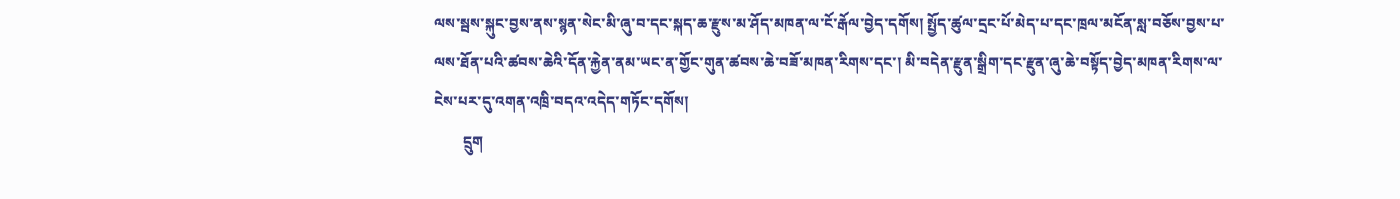ལས་སྦས་སྐུང་བྱས་ནས་སྙན་སེང་མི་ཞུ་བ་དང་སྐད་ཆ་རྫུས་མ་ཤོད་མཁན་ལ་ངོ་རྒོལ་བྱེད་དགོས། སྤྱོད་ཚུལ་དྲང་པོ་མེད་པ་དང་ཁྲལ་མངོན་སླ་བཅོས་བྱས་པ་ལས་ཐོན་པའི་ཚབས་ཆེའི་དོན་རྐྱེན་ནམ་ཡང་ན་གྱོང་གུན་ཚབས་ཆེ་བཟོ་མཁན་རིགས་དང་། མི་བདེན་རྫུན་སྒྲིག་དང་རྫུན་ཞུ་ཆེ་བསྟོད་བྱེད་མཁན་རིགས་ལ་ངེས་པར་དུ་འགན་འཁྲི་བདའ་འདེད་གཏོང་དགོས།
        དྲུག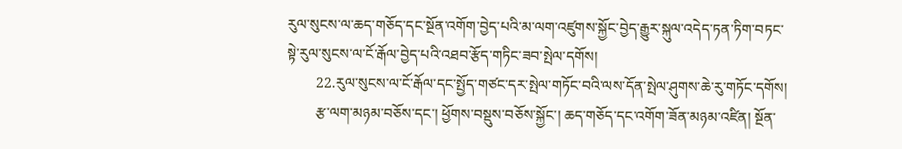རུལ་སུངས་ལ་ཆད་གཅོད་དང་སྔོན་འགོག་བྱེད་པའི་མ་ལག་འཛུགས་སྐྱོང་བྱེད་རྒྱུར་སྐུལ་འདེད་ཏན་ཏིག་བཏང་སྟེ་རུལ་སུངས་ལ་ངོ་རྒོལ་བྱེད་པའི་འཐབ་རྩོད་གཏིང་ཟབ་སྤེལ་དགོས།
        22.རུལ་སུངས་ལ་ངོ་རྒོལ་དང་སྤྱོད་གཙང་དར་སྤེལ་གཏོང་བའི་ལས་དོན་སྤེལ་ཤུགས་ཆེ་རུ་གཏོང་དགོས།
        རྩ་ལག་མཉམ་བཅོས་དང་། ཕྱོགས་བསྡུས་བཅོས་སྐྱོང་། ཆད་གཅོད་དང་འགོག་ཟོན་མཉམ་འཛིན། སྔོན་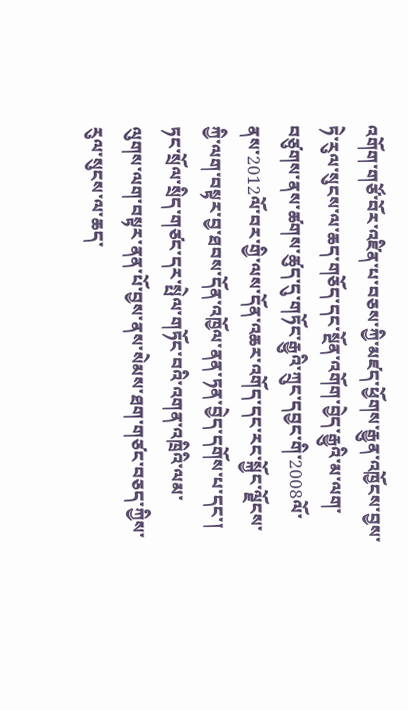འགོག་གཙོ་བོར་འཛིན་པ་བཅས་ཀྱི་མཛད་ཕྱོགས་རྒྱུན་འཁྱོངས་བྱས་ཏེ་རུལ་སུངས་ལ་ཆད་གཅོད་དང་སྔོན་འགོག་བྱེད་རྒྱུའི་མ་ལག་བཙུགས་ནས་ཚགས་ཚུད་དུ་གཏོང་རྒྱུའི་ཀྲུང་དབྱང་གི་2008ལོ་ནས་2012ལོ་བར་གྱི་ལས་དོན་འཆར་འགོད་དང་རང་སྐྱོང་ལྗོངས་ཀྱི་ལག་བསྟར་བྱ་ཐབས་དོན་འཁྱོལ་ནན་ཏན་བྱེད་དགོས་པ་དང་། ཏང་སྲོལ་སྲིད་གཙང་དར་སྤེལ་གཏོང་བའི་འགན་འཁྲིའི་ལམ་ལུགས་ལག་བསྟར་ནན་པོ་བྱས་ནས་སེམས་ཐག་གཙང་བཅད་ཀྱིས་རུལ་སུངས་ལ་ཆད་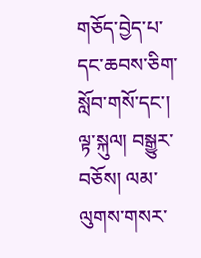གཅོད་བྱེད་པ་དང་ཆབས་ཅིག་སློབ་གསོ་དང་། ལྟ་སྐུལ། བསྒྱུར་བཅོས། ལམ་ལུགས་གསར་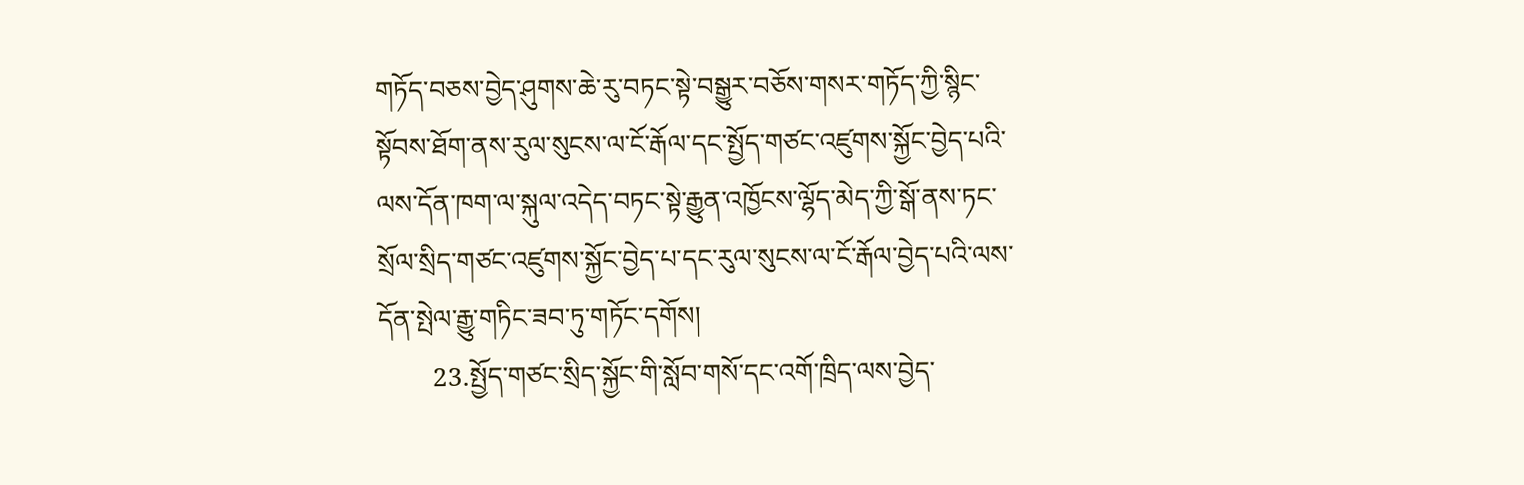གཏོད་བཅས་བྱེད་ཤུགས་ཆེ་རུ་བཏང་སྟེ་བསྒྱུར་བཅོས་གསར་གཏོད་ཀྱི་སྙིང་སྟོབས་ཐོག་ནས་རུལ་སུངས་ལ་ངོ་རྒོལ་དང་སྤྱོད་གཙང་འཛུགས་སྐྱོང་བྱེད་པའི་ལས་དོན་ཁག་ལ་སྐུལ་འདེད་བཏང་སྟེ་རྒྱུན་འཁྱོངས་ལྷོད་མེད་ཀྱི་སྒོ་ནས་ཏང་སྲོལ་སྲིད་གཙང་འཛུགས་སྐྱོང་བྱེད་པ་དང་རུལ་སུངས་ལ་ངོ་རྒོལ་བྱེད་པའི་ལས་དོན་སྤེལ་རྒྱུ་གཏིང་ཟབ་ཏུ་གཏོང་དགོས།
        23.སྤྱོད་གཙང་སྲིད་སྐྱོང་གི་སློབ་གསོ་དང་འགོ་ཁྲིད་ལས་བྱེད་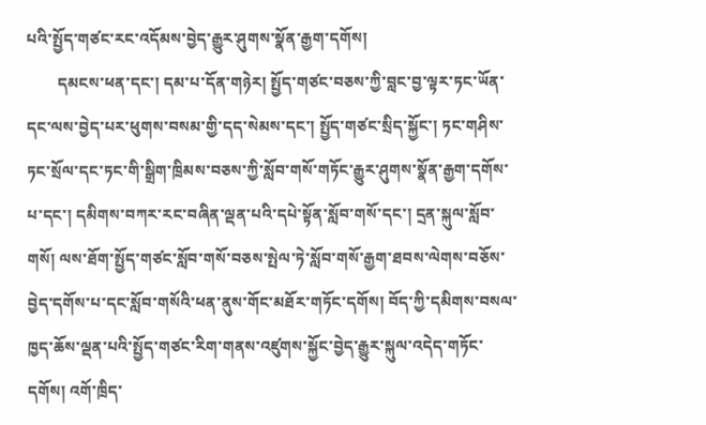པའི་སྤྱོད་གཙང་རང་འདོམས་བྱེད་རྒྱུར་ཤུགས་སྣོན་རྒྱག་དགོས།
        དམངས་ཕན་དང་། དམ་པ་དོན་གཉེར། སྤྱོད་གཙང་བཅས་ཀྱི་བླང་བྱ་ལྟར་ཏང་ཡོན་དང་ལས་བྱེད་པར་ཕུགས་བསམ་གྱི་དད་སེམས་དང་། སྤྱོད་གཙང་སྲིད་སྐྱོང་། ཏང་གཤིས་ཏང་སྲོལ་དང་ཏང་གི་སྒྲིག་ཁྲིམས་བཅས་ཀྱི་སློབ་གསོ་གཏོང་རྒྱུར་ཤུགས་སྣོན་རྒྱག་དགོས་པ་དང་། དམིགས་བཀར་རང་བཞིན་ལྡན་པའི་དཔེ་སྟོན་སློབ་གསོ་དང་། དྲན་སྐུལ་སློབ་གསོ། ལས་ཐོག་སྤྱོད་གཙང་སློབ་གསོ་བཅས་སྤེལ་ཏེ་སློབ་གསོ་རྒྱག་ཐབས་ལེགས་བཅོས་བྱེད་དགོས་པ་དང་སློབ་གསོའི་ཕན་ནུས་གོང་མཐོར་གཏོང་དགོས། བོད་ཀྱི་དམིགས་བསལ་ཁྱད་ཆོས་ལྡན་པའི་སྤྱོད་གཙང་རིག་གནས་འཛུགས་སྐྱོང་བྱེད་རྒྱུར་སྐུལ་འདེད་གཏོང་དགོས། འགོ་ཁྲིད་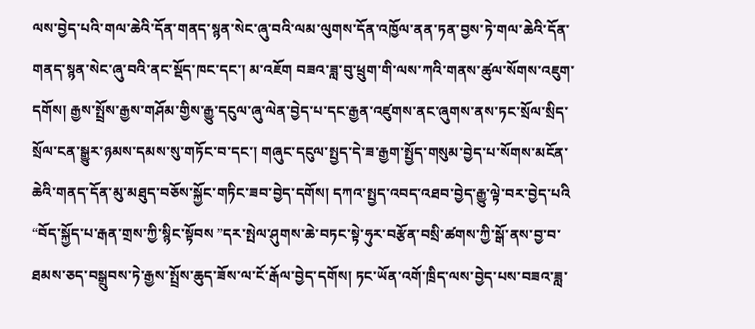ལས་བྱེད་པའི་གལ་ཆེའི་དོན་གནད་སྙན་སེང་ཞུ་བའི་ལམ་ལུགས་དོན་འཁྱོལ་ནན་ཏན་བྱས་ཏེ་གལ་ཆེའི་དོན་གནད་སྙན་སེང་ཞུ་བའི་ནང་སྡོད་ཁང་དང་། མ་འཇོག བཟའ་ཟླ་བུ་ཕྲུག་གི་ལས་ཀའི་གནས་ཚུལ་སོགས་འཇུག་དགོས། རྒྱས་སྤྲོས་རྒྱས་གཤོམ་གྱིས་རྒྱུ་དངུལ་ཞུ་ལེན་བྱེད་པ་དང་རྒྱན་འཛུགས་ནང་ཞུགས་ནས་ཏང་སྲོལ་སྲིད་སྲོལ་ངན་སྒྱུར་ཉམས་དམས་སུ་གཏོང་བ་དང་། གཞུང་དངུལ་སྤྱད་དེ་ཟ་རྒྱག་སྤྱོད་གསུམ་བྱེད་པ་སོགས་མངོན་ཆེའི་གནད་དོན་མུ་མཐུད་བཅོས་སྐྱོང་གཏིང་ཟབ་བྱེད་དགོས། དཀའ་སྤྱད་འབད་འཐབ་བྱེད་རྒྱུ་ལྟེ་བར་བྱེད་པའི “བོད་སྐྱོད་པ་རྒན་གྲས་ཀྱི་སྙིང་སྟོབས ”དར་སྤེལ་ཤུགས་ཆེ་བཏང་སྟེ་ཧུར་བརྩོན་བསྲི་ཚགས་ཀྱི་སྒོ་ནས་བྱ་བ་ཐམས་ཅད་བསྒྲུབས་ཏེ་རྒྱས་སྤྲོས་ཆུད་ཟོས་ལ་ངོ་རྒོལ་བྱེད་དགོས། ཏང་ཡོན་འགོ་ཁྲིད་ལས་བྱེད་པས་བཟའ་ཟླ་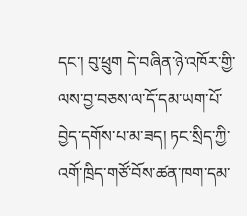དང་། བུ་ཕྲུག དེ་བཞིན་ཉེ་འཁོར་གྱི་ལས་བྱ་བཅས་ལ་དོ་དམ་ཡག་པོ་བྱེད་དགོས་པ་མ་ཟད། ཏང་སྲིད་ཀྱི་འགོ་ཁྲིད་གཙོ་བོས་ཚན་ཁག་དམ་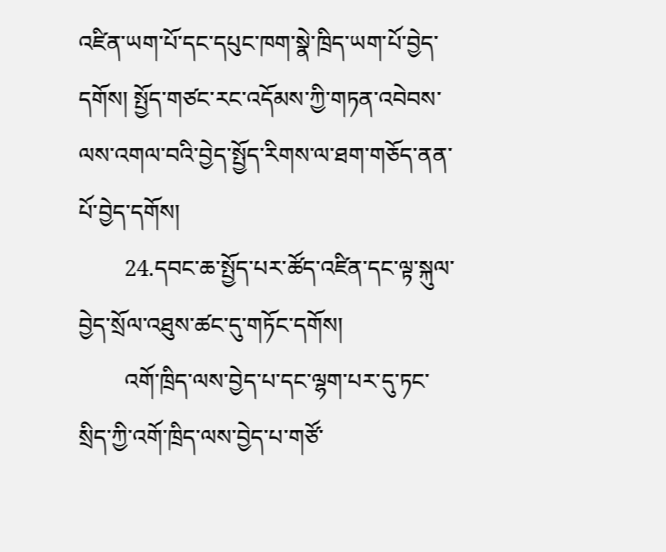འཛིན་ཡག་པོ་དང་དཔུང་ཁག་སྣེ་ཁྲིད་ཡག་པོ་བྱེད་དགོས། སྤྱོད་གཙང་རང་འདོམས་ཀྱི་གཏན་འབེབས་ལས་འགལ་བའི་བྱེད་སྤྱོད་རིགས་ལ་ཐག་གཅོད་ནན་པོ་བྱེད་དགོས།
        24.དབང་ཆ་སྤྱོད་པར་ཚོད་འཛིན་དང་ལྟ་སྐུལ་བྱེད་སྲོལ་འཐུས་ཚང་དུ་གཏོང་དགོས།
        འགོ་ཁྲིད་ལས་བྱེད་པ་དང་ལྷག་པར་དུ་ཏང་སྲིད་ཀྱི་འགོ་ཁྲིད་ལས་བྱེད་པ་གཙོ་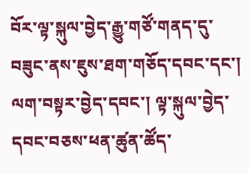བོར་ལྟ་སྐུལ་བྱེད་རྒྱུ་གཙོ་གནད་དུ་བཟུང་ནས་ཇུས་ཐག་གཅོད་དབང་དང་། ལག་བསྟར་བྱེད་དབང་། ལྟ་སྐུལ་བྱེད་དབང་བཅས་ཕན་ཚུན་ཚོད་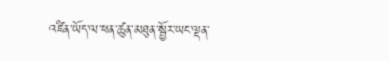འཛིན་ཡོད་ལ་ཕན་ཚུན་མཐུན་སྦྱོར་ཡང་ལྡན་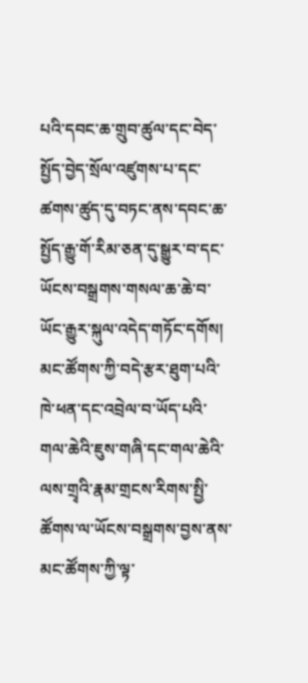པའི་དབང་ཆ་གྲུབ་ཚུལ་དང་བེད་སྤྱོད་བྱེད་སྲོལ་འཛུགས་པ་དང་ཚགས་ཚུད་དུ་བཏང་ནས་དབང་ཆ་སྤྱོད་རྒྱུ་གོ་རིམ་ཅན་དུ་སྒྱུར་བ་དང་ཡོངས་བསྒྲགས་གསལ་ཆ་ཆེ་བ་ཡོང་རྒྱུར་སྐུལ་འདེད་གཏོང་དགོས། མང་ཚོགས་ཀྱི་བདེ་རྩར་ཐུག་པའི་ཁེ་ཕན་དང་འབྲེལ་བ་ཡོད་པའི་གལ་ཆེའི་ཇུས་གཞི་དང་གལ་ཆེའི་ལས་གྲྭའི་རྣམ་གྲངས་རིགས་སྤྱི་ཚོགས་ལ་ཡོངས་བསྒྲགས་བྱས་ནས་མང་ཚོགས་ཀྱི་ལྟ་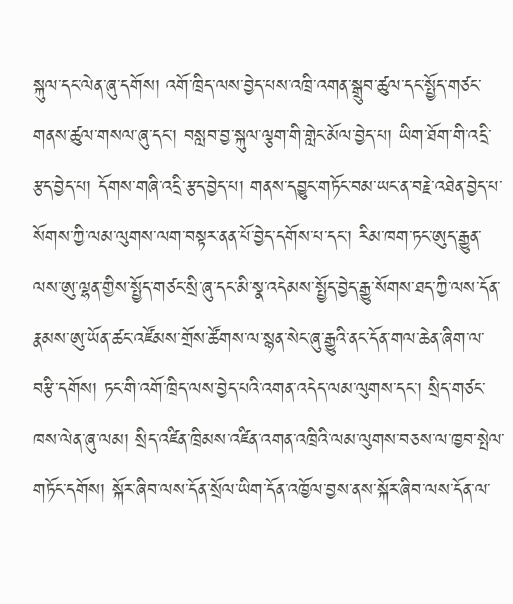སྐུལ་དང་ལེན་ཞུ་དགོས། འགོ་ཁྲིད་ལས་བྱེད་པས་འཁྲི་འགན་སྒྲུབ་ཚུལ་དང་སྤྱོད་གཙང་གནས་ཚུལ་གསལ་ཞུ་དང་། བསླབ་བྱ་སྐུལ་ལྕག་གི་གླེང་མོལ་བྱེད་པ། ཡིག་ཐོག་གི་འདྲི་རྩད་བྱེད་པ། དོགས་གཞི་འདྲི་རྩད་བྱེད་པ། གནས་དབྱུང་གཏོང་བམ་ཡང་ན་བརྗེ་འཐེན་བྱེད་པ་སོགས་ཀྱི་ལམ་ལུགས་ལག་བསྟར་ནན་པོ་བྱེད་དགོས་པ་དང་། རིམ་ཁག་ཏང་ཨུད་རྒྱུན་ལས་ཨུ་ལྷན་གྱིས་སྤྱོད་གཙང་སྲི་ཞུ་དང་མི་སྣ་འདེམས་སྤྱོད་བྱེད་རྒྱུ་སོགས་ཐད་ཀྱི་ལས་དོན་རྣམས་ཨུ་ཡོན་ཚང་འཛོམས་གྲོས་ཚོགས་ལ་སྙན་སེང་ཞུ་རྒྱུའི་ནང་དོན་གལ་ཆེན་ཞིག་ལ་བརྩི་དགོས། ཏང་གི་འགོ་ཁྲིད་ལས་བྱེད་པའི་འགན་འདེད་ལམ་ལུགས་དང་། སྲིད་གཙང་ཁས་ལེན་ཞུ་ལམ། སྲིད་འཛིན་ཁྲིམས་འཛིན་འགན་འཁྲིའི་ལམ་ལུགས་བཅས་ལ་ཁྱབ་སྤེལ་གཏོང་དགོས། སྐོར་ཞིབ་ལས་དོན་སྲོལ་ཡིག་དོན་འཁྱོལ་བྱས་ནས་སྐོར་ཞིབ་ལས་དོན་ལ་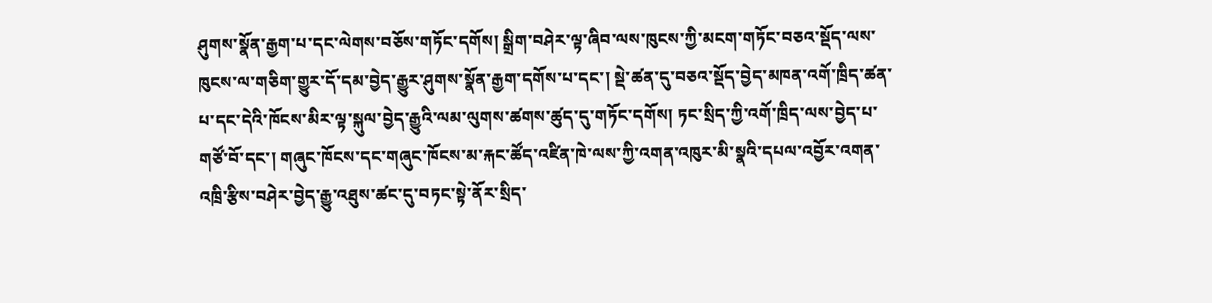ཤུགས་སྣོན་རྒྱག་པ་དང་ལེགས་བཅོས་གཏོང་དགོས། སྒྲིག་བཤེར་ལྟ་ཞིབ་ལས་ཁུངས་ཀྱི་མངག་གཏོང་བཅའ་སྡོད་ལས་ཁུངས་ལ་གཅིག་གྱུར་དོ་དམ་བྱེད་རྒྱུར་ཤུགས་སྣོན་རྒྱག་དགོས་པ་དང་། སྡེ་ཚན་དུ་བཅའ་སྡོད་བྱེད་མཁན་འགོ་ཁྲིད་ཚན་པ་དང་དེའི་ཁོངས་མིར་ལྟ་སྐུལ་བྱེད་རྒྱུའི་ལམ་ལུགས་ཚགས་ཚུད་དུ་གཏོང་དགོས། ཏང་སྲིད་ཀྱི་འགོ་ཁྲིད་ལས་བྱེད་པ་གཙོ་བོ་དང་། གཞུང་ཁོངས་དང་གཞུང་ཁོངས་མ་རྐང་ཚོད་འཛིན་ཁེ་ལས་ཀྱི་འགན་འཁུར་མི་སྣའི་དཔལ་འབྱོར་འགན་འཁྲི་རྩིས་བཤེར་བྱེད་རྒྱུ་འཐུས་ཚང་དུ་བཏང་སྟེ་ནོར་སྲིད་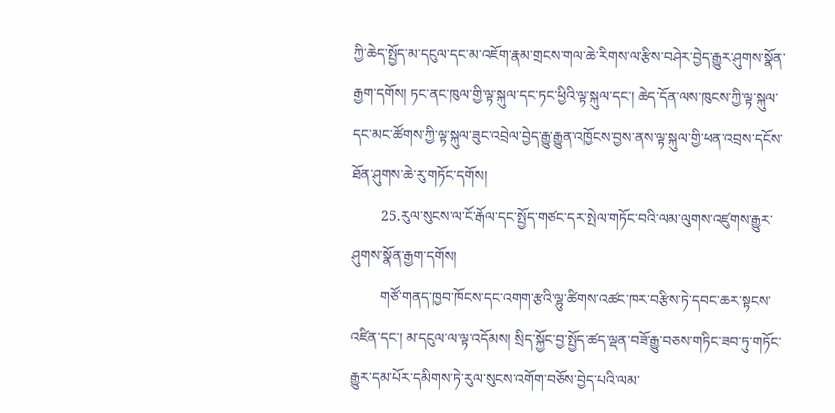ཀྱི་ཆེད་སྤྱོད་མ་དངུལ་དང་མ་འཇོག་རྣམ་གྲངས་གལ་ཆེ་རིགས་ལ་རྩིས་བཤེར་བྱེད་རྒྱུར་ཤུགས་སྣོན་རྒྱག་དགོས། ཏང་ནང་ཁུལ་གྱི་ལྟ་སྐུལ་དང་ཏང་ཕྱིའི་ལྟ་སྐུལ་དང་། ཆེད་དོན་ལས་ཁུངས་ཀྱི་ལྟ་སྐུལ་དང་མང་ཚོགས་ཀྱི་ལྟ་སྐུལ་ཟུང་འབྲེལ་བྱེད་རྒྱུ་རྒྱུན་འཁྱོངས་བྱས་ནས་ལྟ་སྐུལ་གྱི་ཕན་འབྲས་དངོས་ཐོན་ཤུགས་ཆེ་རུ་གཏོང་དགོས།
        25.རུལ་སུངས་ལ་ངོ་རྒོལ་དང་སྤྱོད་གཙང་དར་སྤེལ་གཏོང་བའི་ལམ་ལུགས་འཛུགས་རྒྱུར་ཤུགས་སྣོན་རྒྱག་དགོས།
        གཙོ་གནད་ཁྱབ་ཁོངས་དང་འགག་རྩའི་ལྷུ་ཚིགས་འཚང་ཁར་བརྩིས་ཏེ་དབང་ཆར་སྟངས་འཛིན་དང་། མ་དངུལ་ལ་ལྟ་འདོམས། སྲིད་སྐྱོང་བྱ་སྤྱོད་ཚད་ལྡན་བཟོ་རྒྱུ་བཅས་གཏིང་ཟབ་ཏུ་གཏོང་རྒྱུར་དམ་པོར་དམིགས་ཏེ་རུལ་སུངས་འགོག་བཅོས་བྱེད་པའི་ལམ་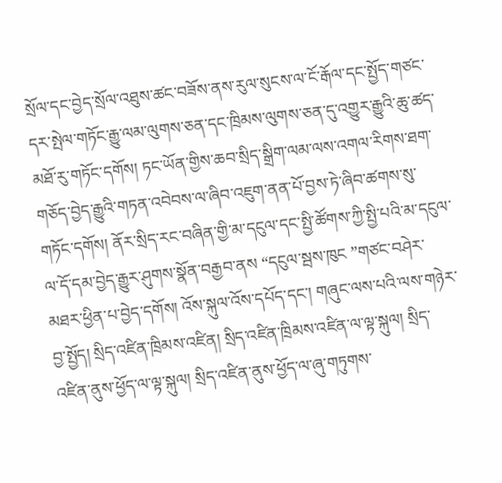སྲོལ་དང་བྱེད་སྲོལ་འཐུས་ཚང་བཟོས་ནས་རུལ་སུངས་ལ་ངོ་རྒོལ་དང་སྤྱོད་གཙང་དར་སྤེལ་གཏོང་རྒྱུ་ལམ་ལུགས་ཅན་དང་ཁྲིམས་ལུགས་ཅན་དུ་འགྱུར་རྒྱུའི་ཆུ་ཚད་མཐོ་རུ་གཏོང་དགོས། ཏང་ཡོན་གྱིས་ཆབ་སྲིད་སྒྲིག་ལམ་ལས་འགལ་རིགས་ཐག་གཅོད་བྱེད་རྒྱུའི་གཏན་འབེབས་ལ་ཞིབ་འཇུག་ནན་པོ་བྱས་ཏེ་ཞིབ་ཚགས་སུ་གཏོང་དགོས། ནོར་སྲིད་རང་བཞིན་གྱི་མ་དངུལ་དང་སྤྱི་ཚོགས་ཀྱི་སྤྱི་པའི་མ་དངུལ་ལ་དོ་དམ་བྱེད་རྒྱུར་ཤུགས་སྣོན་བརྒྱབ་ནས “དངུལ་སྦས་ཁུང ”གཙང་བཤེར་མཐར་ཕྱིན་པ་བྱེད་དགོས། འོས་སྐུལ་འོས་དཔོད་དང་། གཞུང་ལས་པའི་ལས་གཉེར་བྱ་སྤྱོད། སྲིད་འཛིན་ཁྲིམས་འཛིན། སྲིད་འཛིན་ཁྲིམས་འཛིན་ལ་ལྟ་སྐུལ། སྲིད་འཛིན་ནུས་ཕྱོད་ལ་ལྟ་སྐུལ། སྲིད་འཛིན་ནུས་ཕྱོད་ལ་ཞུ་གཏུགས་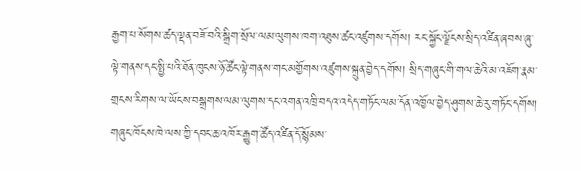རྒྱག་པ་སོགས་ཚད་ལྡན་བཟོ་བའི་སྒྲིག་སྲོལ་ལམ་ལུགས་ཁག་འཐུས་ཚང་འཛུགས་དགོས། རང་སྐྱོང་ལྗོངས་སྲིད་འཛིན་ཞབས་ཞུ་ལྟེ་གནས་དང་སྤྱི་པའི་ཐོན་ཁུངས་ཉོ་ཚོང་ལྟེ་གནས་གང་མགྱོགས་འཛུགས་སྐྲུན་བྱེད་དགོས། སྲིད་གཞུང་གི་གལ་ཆེའི་མ་འཇོག་རྣམ་གྲངས་རིགས་ལ་ཡོངས་བསྒྲགས་ལམ་ལུགས་དང་འགན་འཁྲི་བདའ་འདེད་གཏོང་ལམ་དོན་འཁྱོལ་བྱེད་ཤུགས་ཆེ་རུ་གཏོང་དགོས། གཞུང་ཁོངས་ཁེ་ལས་ཀྱི་དབང་ཆ་འཁོར་རྒྱུག་ཚོད་འཛིན་དོ་སྙོམས་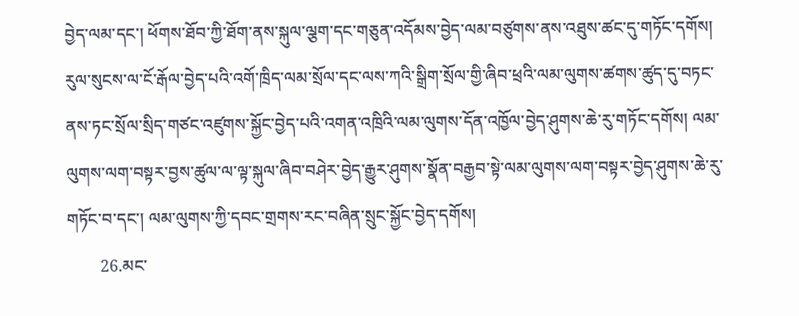བྱེད་ལམ་དང་། ཕོགས་ཐོབ་ཀྱི་ཐོག་ནས་སྐུལ་ལྕག་དང་གཅུན་འདོམས་བྱེད་ལམ་བཙུགས་ནས་འཐུས་ཚང་དུ་གཏོང་དགོས། རུལ་སུངས་ལ་ངོ་རྒོལ་བྱེད་པའི་འགོ་ཁྲིད་ལམ་སྲོལ་དང་ལས་ཀའི་སྒྲིག་སྲོལ་གྱི་ཞིབ་ཕྲའི་ལམ་ལུགས་ཚགས་ཚུད་དུ་བཏང་ནས་ཏང་སྲོལ་སྲིད་གཙང་འཛུགས་སྐྱོང་བྱེད་པའི་འགན་འཁྲིའི་ལམ་ལུགས་དོན་འཁྱོལ་བྱེད་ཤུགས་ཆེ་རུ་གཏོང་དགོས། ལམ་ལུགས་ལག་བསྟར་བྱས་ཚུལ་ལ་ལྟ་སྐུལ་ཞིབ་བཤེར་བྱེད་རྒྱུར་ཤུགས་སྣོན་བརྒྱབ་སྟེ་ལམ་ལུགས་ལག་བསྟར་བྱེད་ཤུགས་ཆེ་རུ་གཏོང་བ་དང་། ལམ་ལུགས་ཀྱི་དབང་གྲགས་རང་བཞིན་སྲུང་སྐྱོང་བྱེད་དགོས།
        26.མང་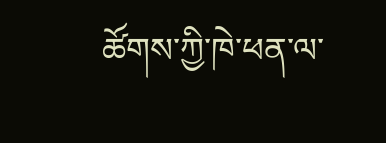ཚོགས་ཀྱི་ཁེ་ཕན་ལ་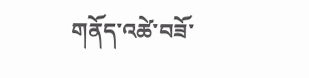གནོད་འཚེ་བཟོ་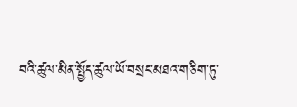བའི་ཚུལ་མིན་སྤྱོད་ཚུལ་ཡོ་བསྲང་མཐའ་གཅིག་ཏུ་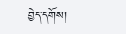བྱེད་དགོས།